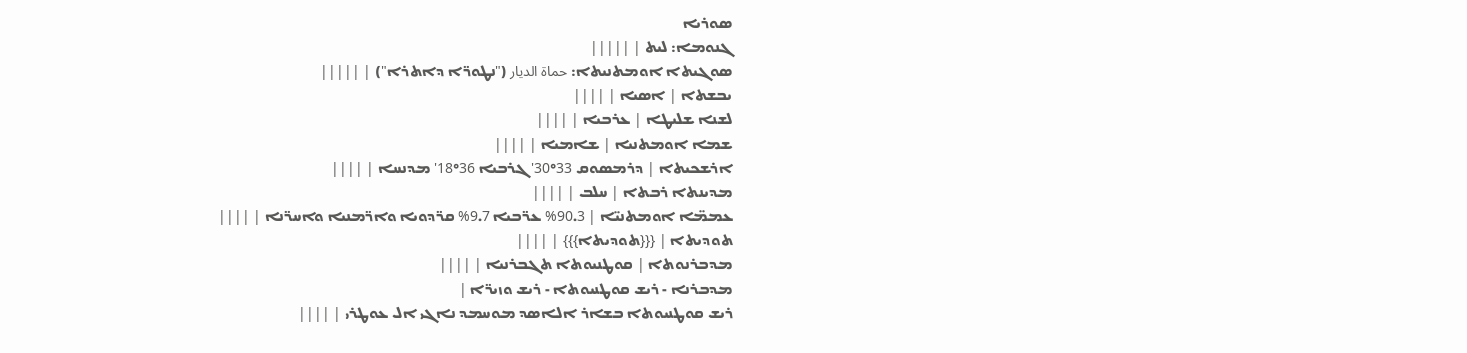ܣܘܪܝܐ
ܓܢܘܡܐ: ܠܝܬ | |||||
ܣܘܓܝܬܐ ܐܘܡܬܢܝܬܐ: حماة الديار ("ܢܛܘܪ̈ܐ ܕܐܬܪܐ") | |||||
ܝܒܫܬܐ | ܐܣܝܐ | ||||
ܠܫܢܐ ܫܠܝܛܐ | ܥܪܒܝܐ | ||||
ܫܡܐ ܐܘܡܬܢܝܐ | ܫܐܡܝܐ | ||||
ܐܪܫܟܝܬܐ | ܕܪܡܣܘܩ 33°30' ܓܪܒܝܐ 36°18' ܡܕܢܚܐ | ||||
ܡܕܝܢܬܐ ܪܒܬܐ | ܚܠܒ | ||||
ܥܡܡ̈ܐ ܐܘܡܬܢܝ̈ܐ | 90.3% ܥܪ̈ܒܝܐ 9.7% ܩܪ̈ܕܘܝܐ ܘܐܪ̈ܡܢܝܐ ܘܐܚܪ̈ܢܐ | ||||
ܬܘܕܝܬܐ | {{{ܬܘܕܝܬܐ}}} | ||||
ܡܕܒܪܢܘܬܐ | ܩܘܛܢܝܘܬܐ ܬܓܒܪܢܝܐ | ||||
ܡܕܒܪܢܐ - ܪܝܫ ܩܘܛܢܝܘܬܐ - ܪܝܫ ܘܙܝܪ̈ܐ |
ܪܝܫ ܩܘܛܢܝܘܬܐ ܒܫܐܪ ܐܠܐܣܕ ܡܘܚܡܕ ܢܐܓܝ ܐܠ ܥܘܛܪܝ | ||||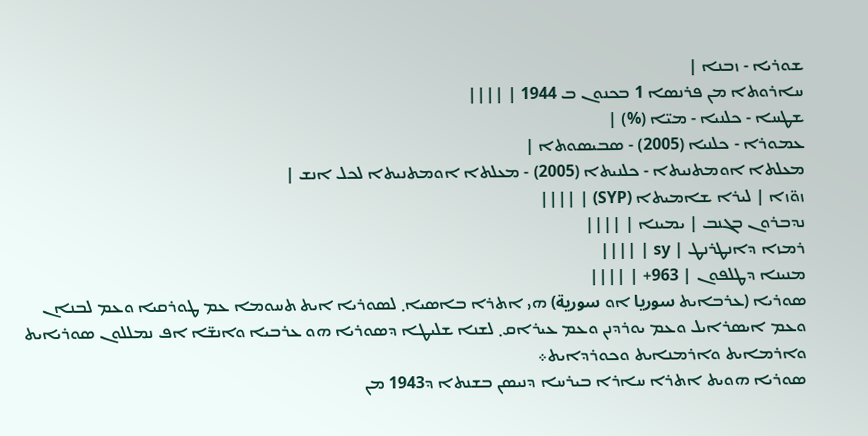ܫܘܪܝܐ - ܙܒܢܐ |
ܚܐܪܘܬܐ ܡܢ ܦܪܢܣܐ 1 ܒܟܢܘܢ ܒ 1944 | ||||
ܫܛܚܐ - ܟܠܢܝܐ - ܡܝ̈ܐ (%) |
ܥܡܘܪܐ - ܟܠܢܝܐ (2005) - ܣܒܝܣܘܬܐ |
ܡܥܠܬܐ ܐܘܡܬܢܝܬܐ - ܟܠܢܝܬܐ (2005) - ܡܥܠܬܐ ܐܘܡܬܢܝܬܐ ܠܟܠ ܐܢܫ |
ܙܘ̈ܙܐ | ܠܝܪܐ ܫܐܡܝܬܐ (SYP) | ||||
ܢܕܒܪܘܢ ܒܓܢܒ | ܝܡܝܢܐ | ||||
ܪܡܙܐ ܕܐܢܛܪܢܛ | sy | ||||
ܡܢܝܢܐ ܕܛܠܦܘܢ | 963+ | ||||
ܣܘܪܝܐ (ܥܪܒܐܝܬ سوريا ܐܘ سورية) ܗܝ ܐܬܪܐ ܒܐܣܝܐ܂ ܠܣܘܪܝܐ ܐܝܬ ܬܚܘܡܐ ܥܡ ܛܘܪܩܝܐ ܘܥܡ ܠܒܢܐܢ ܘܥܡ ܐܝܣܪܐܝܠ ܘܥܡ ܝܘܪܕܢܢ ܘܥܡ ܥܝܪܐܩ܂ ܠܫܢܐ ܫܠܝܛܐ ܕܣܘܪܝܐ ܗܘ ܥܪܒܝܐ ܘܐܢܫ̈ܐ ܐܦ ܢܡܠܠܘܢ ܣܘܪܝܐܝܬ ܘܐܪܡܐܝܬ ܘܐܪܡܢܐܝܬ ܘܟܘܪܕܐܝܬ܀
ܣܘܪܝܐ ܗܘܝܬ ܐܬܪܐ ܚܐܪܐ ܒܝܪܚܐ ܕܢܝܣܢ ܒܫܢܬܐ ܕ1943 ܡܢ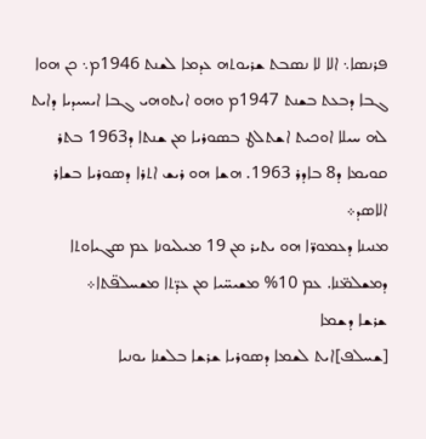ܦܪܢܣܐ܆ ܐܠܐ ܠܐ ܢܣܒܬ ܫܪܝܘܬܗ ܥܕܡܐ ܠܫܢܬ 1946ܡ܆ ܟܢ ܗܘܐ ܓܒܐ ܕܒܥܬ ܒܫܢܬ 1947ܡ ܘܗܘ ܐܝܬܘܗܝ ܓܒܐ ܐܝܚܝܕܝܐ ܕܐܝܬ ܠܗ ܚܝܠܐ ܐܘܟܝܬ ܐܫܬܠܛ ܒܣܘܪܝܐ ܡܢ ܫܢܬܐ ܕ1963 ܒܬܪ ܩܘܝܡܐ ܕ8 ܒܐܕܪ 1963. ܗܫܐ ܗܘ ܪܝܫ ܐܬܪܐ ܕܣܘܪܝܐ ܒܫܐܪ ܐܠܐܣܕ܀
ܡܢܝܢܐ ܕܥܡܘܪ̈ܐ ܗܘ ܝܬܝܪ ܡܢ 19 ܡܝܠܝܘܢܐ ܥܡ ܣܓܝܐܘܬܐ ܕܡܫܠܡ̈ܢܐ. ܥܡ 10% ܡܫܝܚ̈ܝܐ ܡܢ ܥܕ̈ܬܐ ܡܫܚܠܦ̈ܬܐ܀
ܫܪܫܐ ܕܫܡܐ
[ܫܚܠܦ]ܐܝܬ ܠܫܡܐ ܕܣܘܪܝܐ ܫܪܫܐ ܒܠܫܢܐ ܝܘܢܝܐ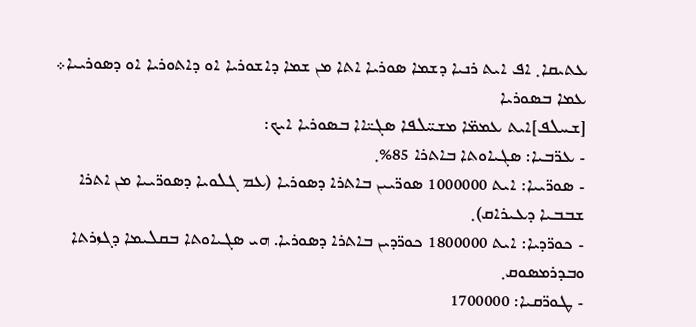ܥܬܝܩܐ܂ ܐܦ ܐܝܬ ܪܢܝܐ ܕܫܡܐ ܣܘܪܝܐ ܐܬܐ ܡܢ ܫܡܐ ܕܐܫܘܪܝܐ ܐܘ ܕܐܬܘܪܝܐ ܐܘ ܕܣܘܪܝܝܐ܀
ܥܡܐ ܒܣܘܪܝܐ
[ܫܚܠܦ]ܐܝܬ ܥܡܡ̈ܐ ܡܫܚ̈ܠܦܐ ܣܓܝ̈ܐܐ ܒܣܘܪܝܐ ܐܝܟ:
- ܥܪ̈ܒܝܐ: ܣܓܝܐܘܬܐ ܒܐܬܪܐ 85%܂
- ܣܘܪ̈ܝܝܐ: ܐܝܬ 1000000 ܣܘܪ̈ܝܝܢ ܒܐܬܪܐ ܕܣܘܪܝܐ (ܥܡ ܓܠܘܝܐ ܕܣܘܪ̈ܝܝܐ ܡܢ ܐܬܪܐ ܫܒܒܝܐ ܕܥܝܪܐܩ)܂
- ܟܘܪ̈ܕܝܐ: ܐܝܬ 1800000 ܟܘܪ̈ܕܝܢ ܒܐܬܪܐ ܕܣܘܪܝܐ. ܗܝ ܣܓܝܐܘܬܐ ܒܩܠܝܡܐ ܕܓܙܪܬܐ ܘܒܕܪܡܣܘܩ܂
- ܛܘܪ̈ܩܝܐ: 1700000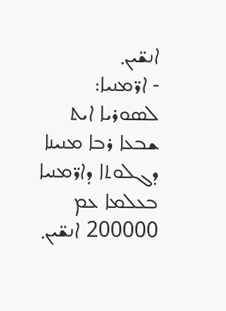ܐܢܫ̈ܝܢ܂
- ܐܪ̈ܡܢܝܐ: ܠܣܘܪܝܐ ܐܝܬ ܫܒܥܐ ܪܒܐ ܡܢܝܢܐ ܕܓܠܘܬܐ ܕܐܪ̈ܡܢܝܐ ܒܥܠܡܐ ܥܡ 200000 ܐܢܫ̈ܝܢ܂